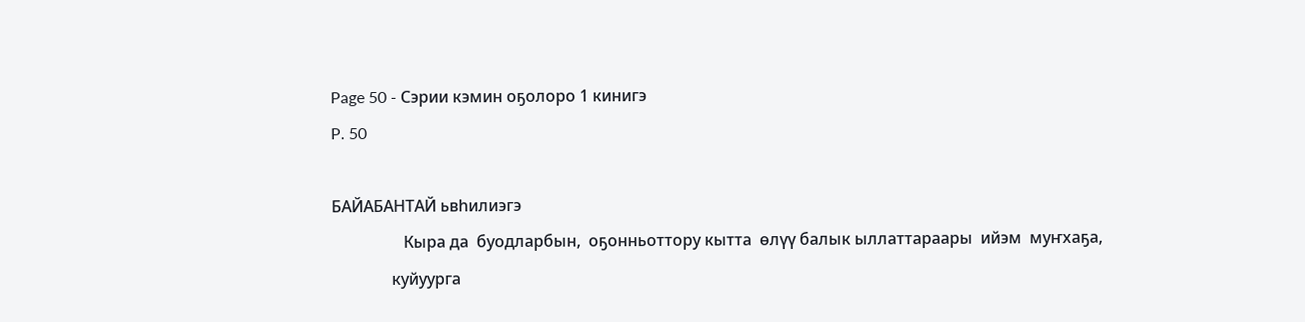Page 50 - Сэрии кэмин оҕолоро 1 кинигэ
P. 50

БАЙАБАНТАЙ ьвһилиэгэ
                  Кыра да  буодларбын,  оҕонньоттору кытта  өлүү балык ыллаттараары  ийэм  муҥхаҕа,
               куйуурга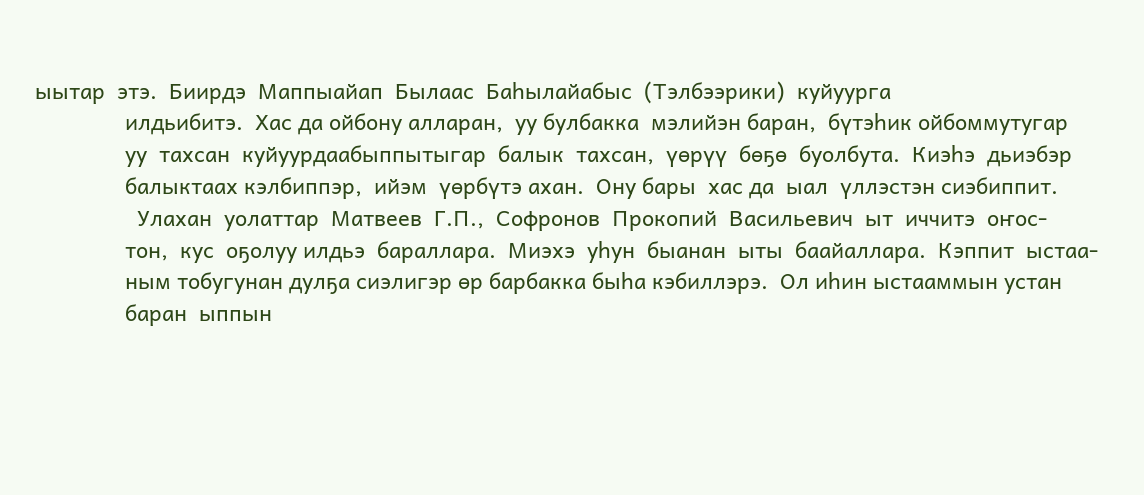ыытар  этэ.  Биирдэ  Маппыайап  Былаас  Баһылайабыс  (Тэлбээрики)  куйуурга
               илдьибитэ.  Хас да ойбону алларан,  уу булбакка  мэлийэн баран,  бүтэһик ойбоммутугар
               уу  тахсан  куйуурдаабыппытыгар  балык  тахсан,  үөрүү  бөҕө  буолбута.  Киэһэ  дьиэбэр
               балыктаах кэлбиппэр,  ийэм  үөрбүтэ ахан.  Ону бары  хас да  ыал  үллэстэн сиэбиппит.
                 Улахан  уолаттар  Матвеев  Г.П.,  Софронов  Прокопий  Васильевич  ыт  иччитэ  оҥос-
               тон,  кус  оҕолуу илдьэ  бараллара.  Миэхэ  уһун  быанан  ыты  баайаллара.  Кэппит  ыстаа-
               ным тобугунан дулҕа сиэлигэр өр барбакка быһа кэбиллэрэ.  Ол иһин ыстааммын устан
               баран  ыппын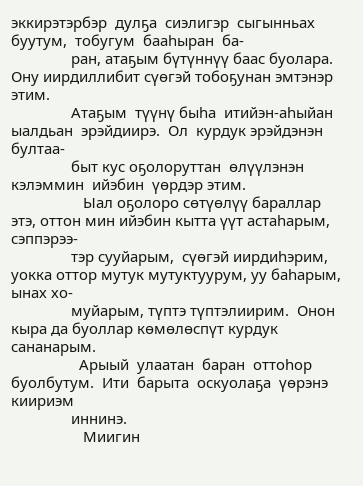эккирэтэрбэр  дулҕа  сиэлигэр  сыгынньах  буутум,  тобугум  бааһыран  ба-
               ран, атаҕым бүтүннүү баас буолара.  Ону иирдиллибит сүөгэй тобоҕунан эмтэнэр этим.
               Атаҕым  түүнү быһа  итийэн-аһыйан  ыалдьан  эрэйдиирэ.  Ол  курдук эрэйдэнэн  бултаа-
               быт кус оҕолоруттан  өлүүлэнэн  кэлэммин  ийэбин  үөрдэр этим.
                  Ыал оҕолоро сөтүөлүү бараллар этэ, оттон мин ийэбин кытта үүт астаһарым, сэппэрээ-
               тэр сууйарым,  сүөгэй иирдиһэрим,  уокка оттор мутук мутуктуурум, уу баһарым,  ынах хо-
               муйарым, түптэ түптэлиирим.  Онон  кыра да буоллар көмөлөспүт курдук сананарым.
                 Арыый  улаатан  баран  оттоһор  буолбутум.  Ити  барыта  оскуолаҕа  үөрэнэ  киириэм
               иннинэ.
                  Миигин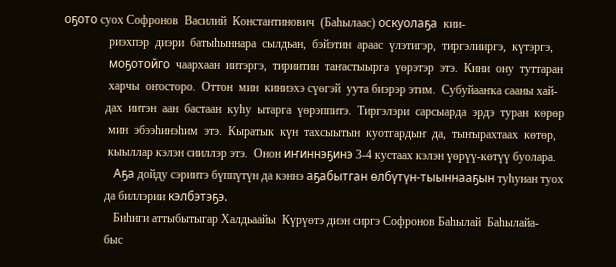оҕото суох Софронов  Василий  Константинович  (Баһылаас) оскуолаҕа  кии-
               риэхпэр  диэри  батыһыннара  сылдьан,  бэйэтин  араас  үлэтигэр,  тиргэлииргэ,  күтэргэ,
               моҕотойго  чаархаан  иитэргэ,  тириитин  таҥастыырга  үөрэтэр  этэ.  Кини  ону  туттаран
               харчы  оҥосторо.  Оттон  мин  киниэхэ сүөгэй  уута биэрэр этим.  Субуйааҥка сааны хай-
              дах  иитэн  аан  бастаан  куһу  ытарга  үөрэппитэ.  Тиргэлэри  сарсыарда  эрдэ  туран  көрөр
               мин  эбээһинэһим  этэ.  Кыратык  күн  тахсыытын  куотгардыҥ  да,  тыҥырахтаах  көтөр,
               кыыллар кэлэн сииллэр этэ.  Онон иҥиннэҕинэ 3-4 кустаах кэлэн үөрүү-көтүү буолара.
                 Аҕа дойду сэриитэ бүппүтүн да кэннэ аҕабытган өлбүтүн-тыыннааҕын туһунан туох
              да биллэрии кэлбэтэҕэ.
                 Биһиги аттыбытыгар Халдьаайы  Күрүөтэ диэн сиргэ Софронов Баһылай  Баһылайа-
              быс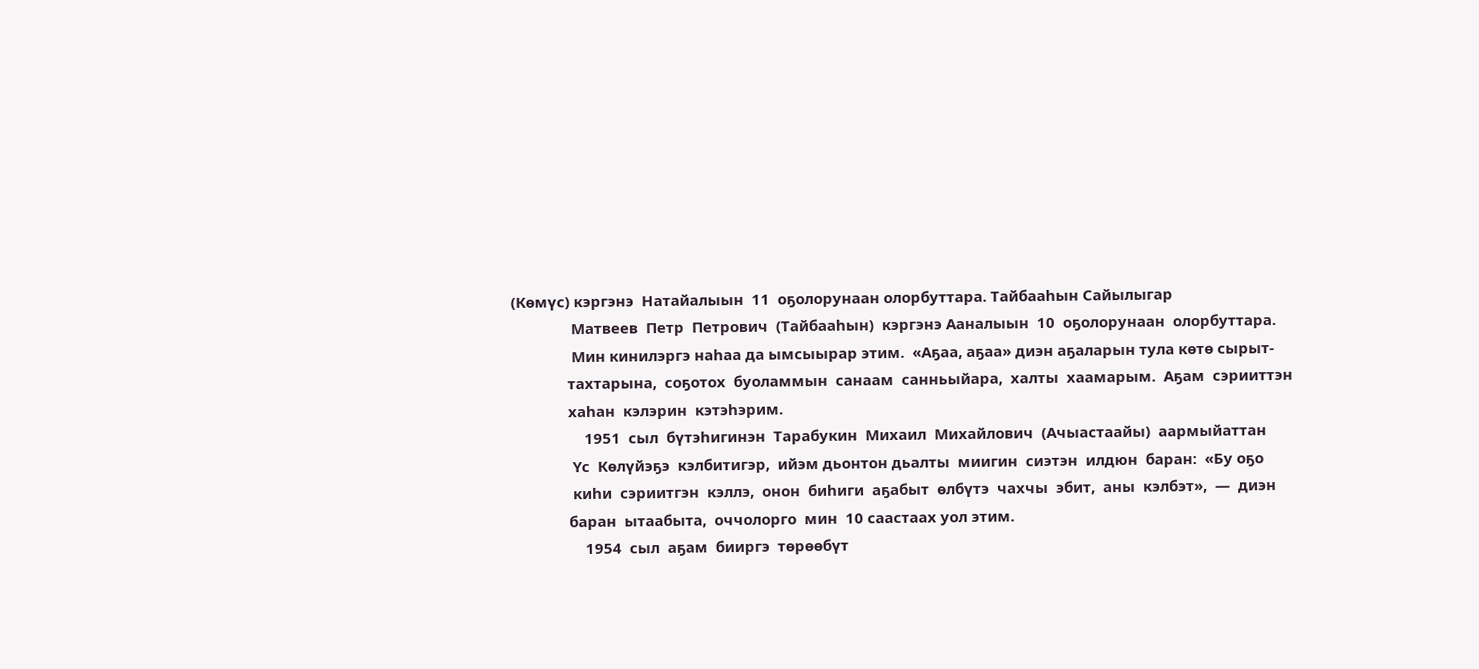(Көмүс) кэргэнэ  Натайалыын  11  оҕолорунаан олорбуттара. Тайбааһын Сайылыгар
               Матвеев  Петр  Петрович  (Тайбааһын)  кэргэнэ Ааналыын  10  оҕолорунаан  олорбуттара.
               Мин кинилэргэ наһаа да ымсыырар этим.  «Аҕаа, аҕаа» диэн аҕаларын тула көтө сырыт-
              тахтарына,  соҕотох  буоламмын  санаам  санньыйара,  халты  хаамарым.  Аҕам  сэрииттэн
              хаһан  кэлэрин  кэтэһэрим.
                  1951  сыл  бүтэһигинэн  Тарабукин  Михаил  Михайлович  (Ачыастаайы)  аармыйаттан
               Үс  Көлүйэҕэ  кэлбитигэр,  ийэм дьонтон дьалты  миигин  сиэтэн  илдюн  баран:  «Бу оҕо
               киһи  сэриитгэн  кэллэ,  онон  биһиги  аҕабыт  өлбүтэ  чахчы  эбит,  аны  кэлбэт»,  —  диэн
              баран  ытаабыта,  оччолорго  мин  10 саастаах уол этим.
                  1954  сыл  аҕам  бииргэ  төрөөбүт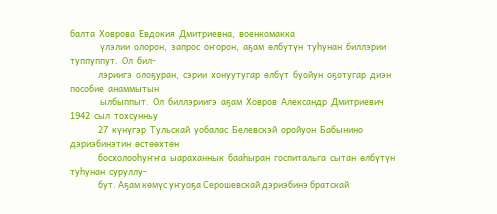балта  Ховрова  Евдокия  Дмитриевна,  военкомакка
               үлэлии  олорон,  запрос  оҥорон,  аҕам  өлбүтүн  туһунан  биллэрии  туппуппут.  Ол  бил-
              лэриигэ  олоҕуран,  сэрии  хонуутугар  өлбүт  буойун  оҕотугар  диэн  пособие  анаммытын
               ылбыппыт.  Ол  биллэриигэ  аҕам  Ховров  Александр  Дмитриевич  1942  сыл  тохсунньу
              27  күнүгэр  Тульскай  уобалас  Белевскэй  оройуон  Бабынино  дэриэбинэтин  өстөөхтөн
              босхолооһуҥҥа  ыараханнык  бааһыран  госпитальга  сытан  өлбүтүн  туһунан  суруллу-
              бут. Аҕам көмүс уҥуоҕа Серошевскай дэриэбинэ братскай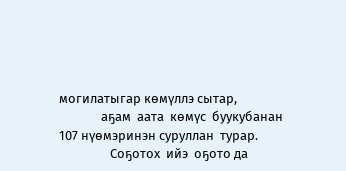могилатыгар көмүллэ сытар,
              аҕам  аата  көмүс  буукубанан  107 нүөмэринэн суруллан  турар.
                 Соҕотох  ийэ  оҕото да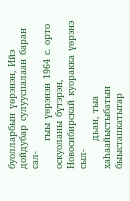буолларбын  үөрэнэн,  Ийэ дойдубар  сулууспалаан  баран  сал-
              гыы  үөрэнэн  1964  с.  орто  оскуоланы  бүтэрэн,  Новосибирскай  куоракка  үөрэнэ  сыл-
              дьан,  тыа  хаһаайыстыбатын  быыстапкатыгар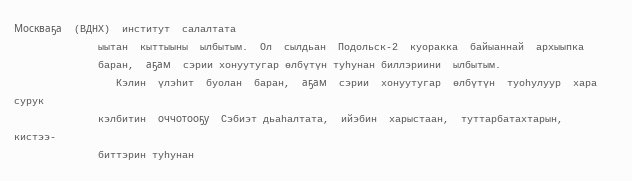Москваҕа  (ВДНХ)  институт  салалтата
              ыытан  кыттыыны  ылбытым.  Ол  сылдьан  Подольск-2  куоракка  байыаннай  архыыпка
              баран,  аҕам  сэрии хонуутугар өлбүтүн туһунан биллэриини  ылбытым.
                 Кэлин  үлэһит  буолан  баран,  аҕам  сэрии  хонуутугар  өлбүтүн  туоһулуур  хара  сурук
              кэлбитин  оччотооҕу  Сэбиэт дьаһалтата,  ийэбин  харыстаан,  туттарбатахтарын,  кистээ-
              биттэрин туһунан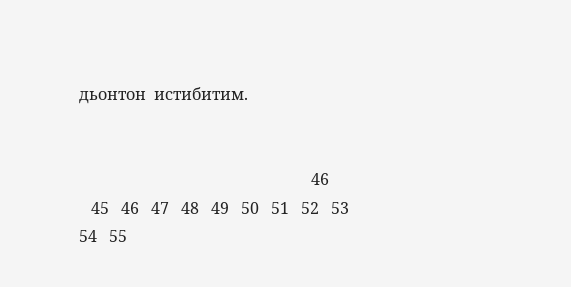дьонтон  истибитим.


                                                          46
   45   46   47   48   49   50   51   52   53   54   55